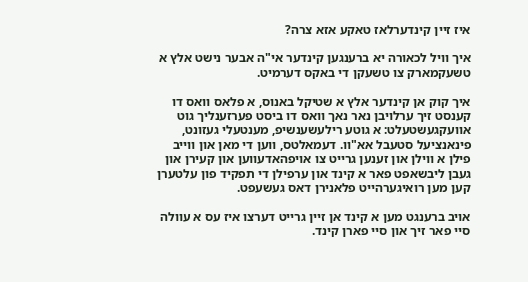איז זיין קינדערלאז טאקע אזא צרה?

איך וויל לכאורה יא ברענגען קינדער אי"ה אבער נישט אלץ א טשעקמארק צו טשעקן די באקס דערמיט.

איך קוק אן קינדער אלץ א שטיקל באנוס, א פלאס וואס דו קענסט זיך ערלויבן נאר נאך וואס דו ביסט פערזענליך גוט אוועקגעשטעלט: א גוטע רילעשענשיפ, מענטעלי געזונט, פינאנציעל סטעבל אא"וו. דעמאלטס, ווען די מאן און ווייב פילן א ווילן און זענען גרייט צו אויפהאדעווען און קעירן און געבן ליבשאפט פאר א קינד און ערפילן די תפקיד פון עלטערן קען מען רואיגערהייט פלאנירן דאס געשעפט.

אויב ברענגט מען א קינד אן זיין גרייט דערצו איז עס א עוולה סיי פאר זיך און סיי פארן קינד.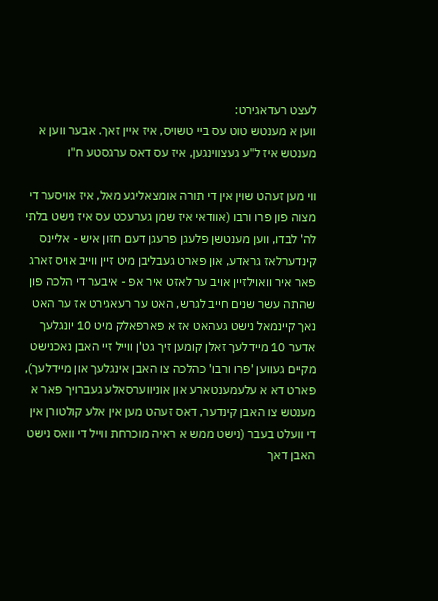לעצט רעדאגירט:
ווען א מענטש טוט עס ביי טשויס, איז איין זאך. אבער ווען א מענטש איז ל"ע געצווינגען, איז עס דאס ערגסטע ח"ו

ווי מען זעהט שוין אין די תורה אומצאליגע מאל, איז אויסער די מצוה פון פרו ורבו (אוודאי איז שמן גערעכט עס איז נישט בלתי לה' לבדו, ווען מענטשן פלעגן פרעגן דעם חזון איש - אליינס קינדערלאז גראדע, און פארט געבליבן מיט זיין ווייב אויס זארג פאר איר וואוילזיין אויב ער לאזט איר אפ - איבער די הלכה פון שהתה עשר שנים חייב לגרש, האט ער רעאגירט אז ער האט נאך קיינמאל נישט געהאט אז א פארפאלק מיט 10 יונגלעך אדער 10 מיידלעך זאלן קומען זיך גט'ן ווייל זיי האבן נאכנישט מקיים געווען 'פרו ורבו' כהלכה צו האבן אינגלעך און מיידלעך), פארט דא א עלעמענטארע און אוניווערסאלע געברויך פאר א מענטש צו האבן קינדער, דאס זעהט מען אין אלע קולטורן אין די וועלט בעבר (נישט ממש א ראיה מוכרחת ווייל די וואס נישט האבן דאך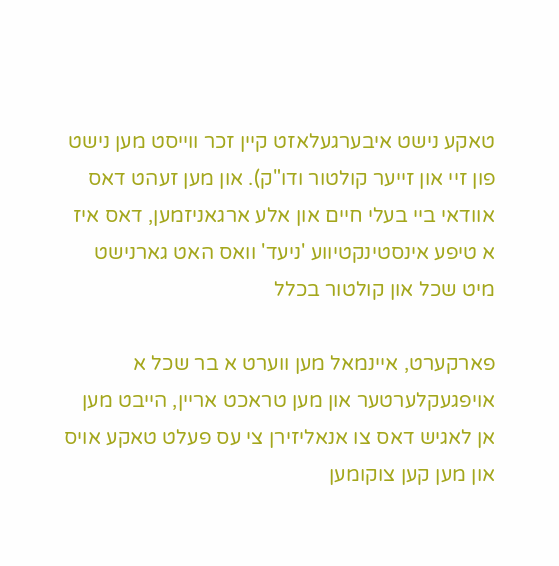טאקע נישט איבערגעלאזט קיין זכר ווייסט מען נישט פון זיי און זייער קולטור ודו"ק). און מען זעהט דאס אוודאי ביי בעלי חיים און אלע ארגאניזמען, דאס איז א טיפע אינסטינקטיווע 'ניעד' וואס האט גארנישט מיט שכל און קולטור בכלל

פארקערט, איינמאל מען ווערט א בר שכל א אויפגעקלערטער און מען טראכט אריין, הייבט מען אן לאגיש דאס צו אנאליזירן צי עס פעלט טאקע אויס און מען קען צוקומען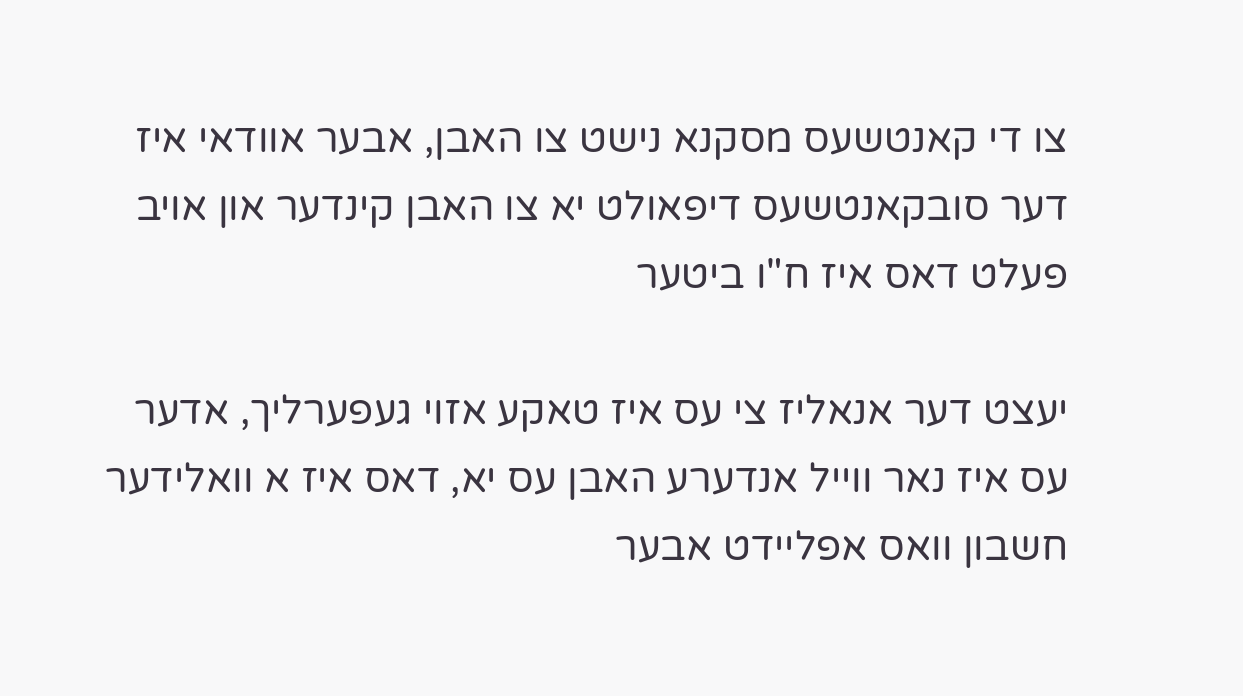צו די קאנטשעס מסקנא נישט צו האבן, אבער אוודאי איז דער סובקאנטשעס דיפאולט יא צו האבן קינדער און אויב פעלט דאס איז ח"ו ביטער

יעצט דער אנאליז צי עס איז טאקע אזוי געפערליך, אדער עס איז נאר ווייל אנדערע האבן עס יא, דאס איז א וואלידער חשבון וואס אפליידט אבער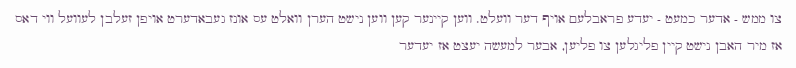צו ממש - אדער כמעט - יעדע פראבלעם אויף דער וועלט. ווען קיינער קען ווען נישט הערן וואלט עס אונז געבאדערט אויפן זעלבן לעוועל ווי דאס אז מיר האבן נישט קיין פליגלען צו פליען, אבער למעשה יעצט אז יעדער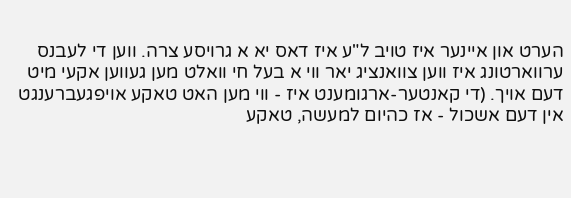הערט און איינער איז טויב ל"ע איז דאס יא א גרויסע צרה. ווען די לעבנס ערווארטונג איז ווען צוואנציג יאר ווי א בעל חי וואלט מען געווען אקעי מיט דעם אויך. (די קאנטער-ארגומענט איז - ווי מען האט טאקע אויפגעברענגט אין דעם אשכול - אז כהיום למעשה, טאקע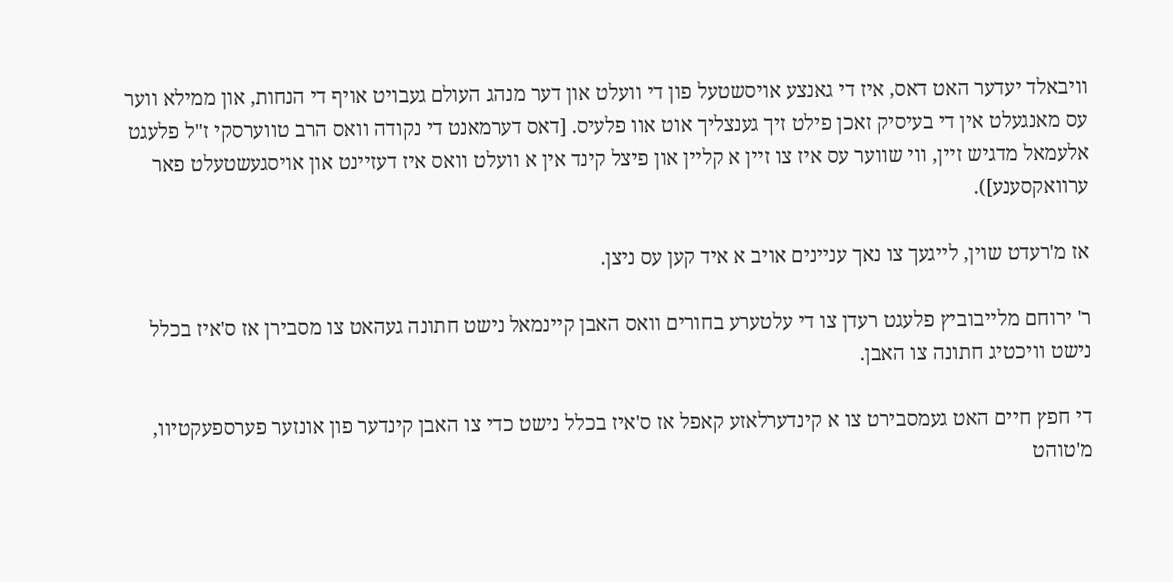וויבאלד יעדער האט דאס, איז די גאנצע אויסשטעל פון די וועלט און דער מנהג העולם געבויט אויף די הנחות, און ממילא ווער עס מאנגעלט אין די בעיסיק זאכן פילט זיך גענצליך אוט אוו פלעיס. [דאס דערמאנט די נקודה וואס הרב טווערסקי ז"ל פלעגט אלעמאל מדגיש זיין, ווי שווער עס איז צו זיין א קליין און פיצל קינד אין א וועלט וואס איז דעזיינט און אויסגעשטעלט פאר ערוואקסענע]).

אז מ'רעדט שוין, לייגעך צו נאך עניינים אויב א איד קען עס ניצן.

ר' ירוחם מלייבוביץ פלעגט רעדן צו די עלטערע בחורים וואס האבן קיינמאל נישט חתונה געהאט צו מסבירן אז ס'איז בכלל נישט וויכטיג חתונה צו האבן.

די חפץ חיים האט געמסבירט צו א קינדערלאזע קאפל אז ס'איז בכלל נישט כדי צו האבן קינדער פון אונזער פערספעקטיוו, מ'טוהט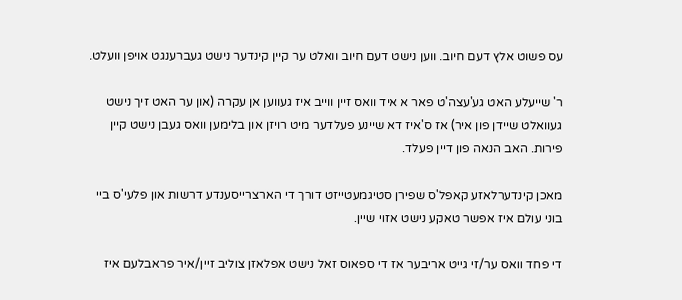עס פשוט אלץ דעם חיוב. ווען נישט דעם חיוב וואלט ער קיין קינדער נישט געברענגט אויפן וועלט.

ר' שייעלע האט גע'עצה'ט פאר א איד וואס זיין ווייב איז געווען אן עקרה (און ער האט זיך נישט געוואלט שיידן פון איר) אז ס'איז דא שיינע פעלדער מיט רויזן און בלימען וואס געבן נישט קיין פירות. האב הנאה פון דיין פעלד.

מאכן קינדערלאזע קאפל'ס שפירן סטיגמעטייזט דורך די הארצרייסענדע דרשות און פלעי'ס ביי בוני עולם איז אפשר טאקע נישט אזוי שיין.

די פחד וואס ער/זי גייט אריבער אז די ספאוס זאל נישט אפלאזן צוליב זיין/איר פראבלעם איז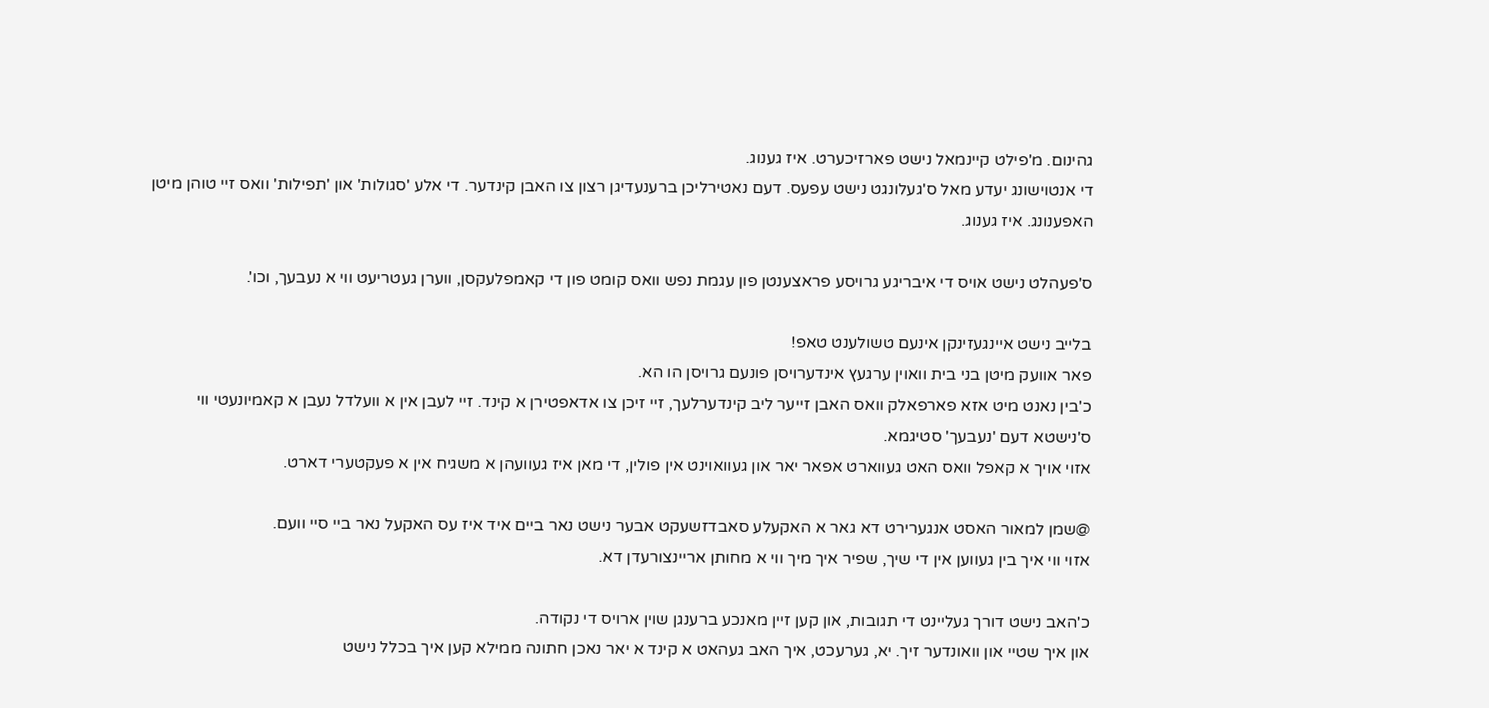גהינום. מ'פילט קיינמאל נישט פארזיכערט. איז גענוג.
די אנטוישונג יעדע מאל ס'געלונגט נישט עפעס. דעם נאטירליכן ברענעדיגן רצון צו האבן קינדער. די אלע 'סגולות' און 'תפילות' וואס זיי טוהן מיטן האפענונג. איז גענוג.

ס'פעהלט נישט אויס די איבריגע גרויסע פראצענטן פון עגמת נפש וואס קומט פון די קאמפלעקסן, ווערן געטריעט ווי א נעבעך, וכו'.

בלייב נישט איינגעזינקן אינעם טשולענט טאפ!
פאר אוועק מיטן בני בית וואוין ערגעץ אינדערויסן פונעם גרויסן הו הא.
כ'בין נאנט מיט אזא פארפאלק וואס האבן זייער ליב קינדערלעך, זיי זיכן צו אדאפטירן א קינד. זיי לעבן אין א וועלדל נעבן א קאמיונעטי ווי ס'נישטא דעם 'נעבעך' סטיגמא.
אזוי אויך א קאפל וואס האט געווארט אפאר יאר און געוואוינט אין פולין, די מאן איז געוועהן א משגיח אין א פעקטערי דארט.

@שמן למאור האסט אנגערירט דא גאר א האקעלע סאבדזשעקט אבער נישט נאר ביים איד איז עס האקעל נאר ביי סיי וועם.
אזוי ווי איך בין געווען אין די שיך, שפיר איך מיך ווי א מחותן אריינצורעדן דא.

כ'האב נישט דורך געליינט די תגובות, און קען זיין מאנכע ברענגן שוין ארויס די נקודה.
און איך שטיי און וואונדער זיך. יא, גערעכט, איך האב געהאט א קינד א יאר נאכן חתונה ממילא קען איך בכלל נישט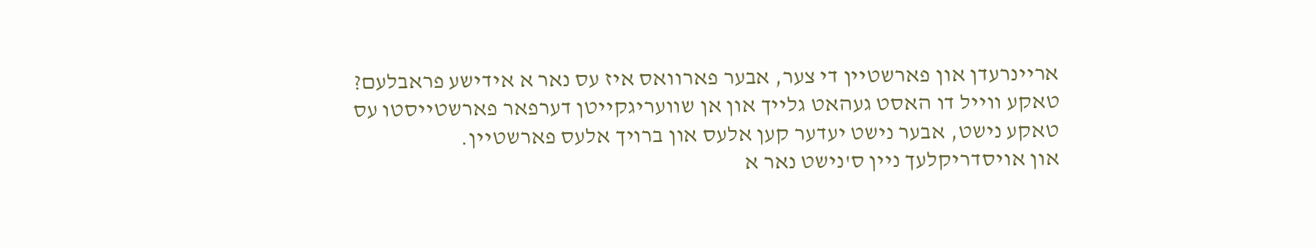אריינרעדן און פארשטיין די צער, אבער פארוואס איז עס נאר א אידישע פראבלעם?
טאקע ווייל דו האסט געהאט גלייך און אן שוועריגקייטן דערפאר פארשטייסטו עס טאקע נישט, אבער נישט יעדער קען אלעס און ברויך אלעס פארשטיין.
און אויסדריקלעך ניין ס'נישט נאר א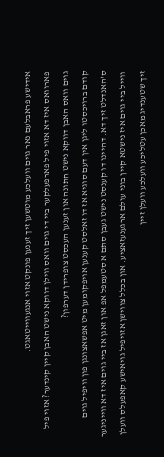אידישע פראבלעם נאר גוים וועלכע מוטשען זיך זענען פונקט אזוי אנגעווייטאגט.
פארוואס איז דא אזוי פיל פארפעלקער ביי די גוים וואס ווילן דווקא נישט האבן קיין קינדער? אזוי פיל גוים וואס האבן דווקא נישט חתונה און זענען העכסט צופרידן דערפון?
קודם ברויכסטו ליגן אין דעם סוגיא אז דו זאלסט קענען אויפקומען מיט אפשאצונגן פון וויפיל גוים ס'האנדלט זיך דא. דהיינו דו קענסט נישט געבן סתם א סטעמפל אפ און זאגן אז ביי גוים איז דא ווייניגער ווייל ביי גוים איז נישטא קיין בוני עולם ארגענעזאציע. און בכלל צווישן אזויפיל גויאישע קאפעלס וועלן זיך שטענדיג מאכן עטליכע וועלכע וועלן זיין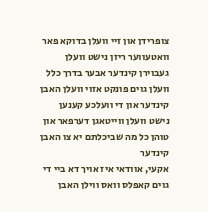צופרידן און זיי וועלן בדוקא פאר וואטעווער ריזן נישט וועלן געבוירן קינדער אבער בדרך כלל וועלן גוים פונקט אזוי וועלן האבן קינדער און די וועלכע קענען נישט וועלן ווייטאגן דערפאר און טוהן כל מה שביכלתם יא צו האבן קינדער
אקעי, אוודאי איז אויך דא ביי די גוים קאפלס וואס ווילן האבן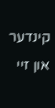קינדער און זיי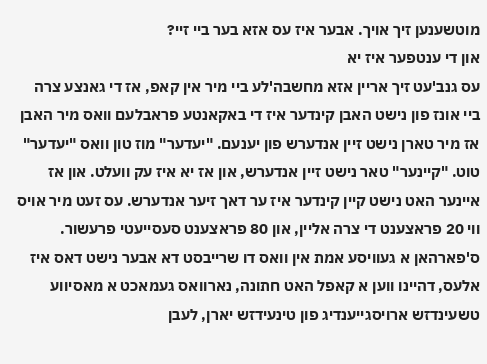מוטשענען זיך אויך. אבער איז עס אזא בער ביי זיי?
און די ענטפער איז יא
עס גנב'עט זיך אריין אזא מחשבה'לע ביי מיר אין קאפ, אז די גאנצע צרה ביי אונז פון נישט האבן קינדער איז די באקאנטע פראבלעם וואס מיר האבן אז מיר טארן נישט זיין אנדערש פון יענעם. "יעדער" מוז טון וואס "יעדער" טוט. "קיינער" טאר נישט זיין אנדערש, און אז יא איז עק וועלט. און אז איינער האט נישט קיין קינדער איז ער דאך זיער אנדערש. עס זעט מיר אויס ווי 20 פראצענט די צרה אליין, און 80 פראצענט סעסייעטי פרעשור.
ס'פארהאן א געוויסע אמת אין וואס דו שרייבסט דא אבער נישט דאס איז אלעס, דהיינו ווען א קאפל האט חתונה, נארוואס געמאכט א מאסיווע טשעינדזש ארויסגייענדיג פון טינעידזש יארן, לעבן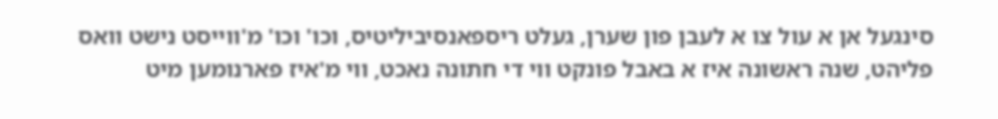סינגעל אן א עול צו א לעבן פון שערן, געלט ריספאנסיביליטיס, וכו' וכו' מ'ווייסט נישט וואס פליהט, שנה ראשונה איז א באבל פונקט ווי די חתונה נאכט, ווי מ'איז פארנומען מיט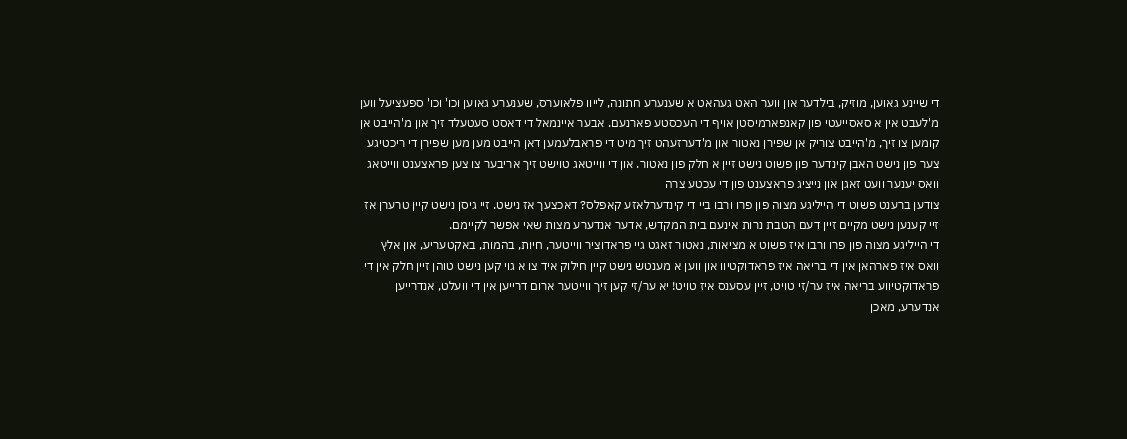די שיינע גאוען, מוזיק, בילדער און ווער האט געהאט א שענערע חתונה, לייוו פלאוערס, שענערע גאוען וכו' וכו' ספעציעל ווען מ'לעבט אין א סאסייעטי פון קאנפארמיסטן אויף די העכסטע פארנעם. אבער איינמאל די דאסט סעטעלד זיך און מ'הייבט אן קומען צו זיך, מ'הייבט צוריק אן שפירן נאטור און מ'דערזעהט זיך מיט די פראבלעמען דאן הייבט מען מען שפירן די ריכטיגע צער פון נישט האבן קינדער פון פשוט נישט זיין א חלק פון נאטור. און די ווייטאג טוישט זיך אריבער צו צען פראצענט ווייטאג וואס יענער וועט זאגן און נייציג פראצענט פון די עכטע צרה
צודען ברענט פשוט די הייליגע מצוה פון פרו ורבו ביי די קינדערלאזע קאפלס? דאכצעך אז נישט. זיי גיסן נישט קיין טרערן אז זיי קענען נישט מקיים זיין דעם הטבת נרות אינעם בית המקדש, אדער אנדערע מצות שאי אפשר לקיימם.
די הייליגע מצוה פון פרו ורבו איז פשוט א מציאות, נאטור זאגט גיי פראדוציר ווייטער, חיות, בהמות, באקטעריע, און אלץ וואס איז פארהאן אין די בריאה איז פראדוקטיוו און ווען א מענטש נישט קיין חילוק איד צו א גוי קען נישט טוהן זיין חלק אין די פראדוקטיווע בריאה איז ער/זי טויט, זיין עסענס איז טויט! יא ער/זי קען זיך ווייטער ארום דרייען אין די וועלט, אנדרייען אנדערע, מאכן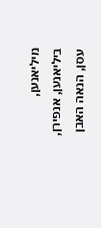מיליאנען, ביליאנען, אנפירן, עסן, הנאה האבן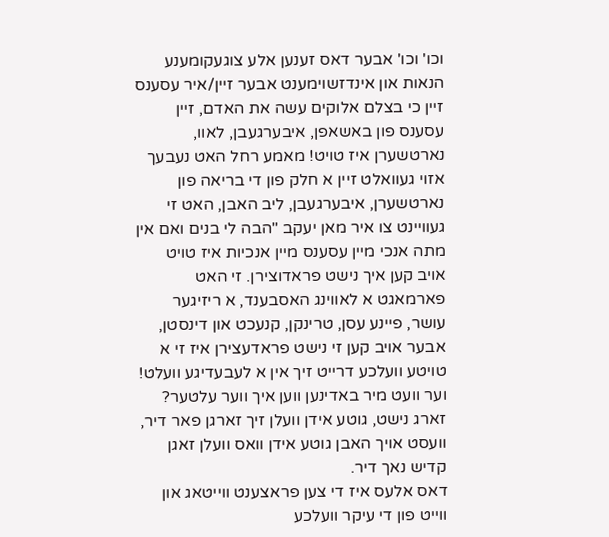וכו' וכו' אבער דאס זענען אלע צוגעקומענע הנאות און אינדזשוימענט אבער זיין/איר עסענס זיין כי בצלם אלוקים עשה את האדם, זיין עסענס פון באשאפן, איבערגעבן, לאוו, נארטשערן איז טויט! מאמע רחל האט נעבעך אזוי געוואלט זיין א חלק פון די בריאה פון נארטשערן, איבערגעבן, ליב האבן, האט זי געוויינט צו איר מאן יעקב "הבה לי בנים ואם אין מתה אנכי מיין עסענס מיין אנכיות איז טויט אויב קען איך נישט פראדוצירן. זי האט פארמאגט א לאווינג האסבענד, א ריזיגער עושר, פיינע עסן, טרינקן, קנעכט און דינסטן, אבער אויב קען זי נישט פראדעצירן איז זי א טויטע וועלכע דרייט זיך אין א לעבעדיגע וועלט!
וער וועט מיר באדינען ווען איך ווער עלטער? זארג נישט, גוטע אידן וועלן זיך זארגן פאר דיר, וועסט אויך האבן גוטע אידן וואס וועלן זאגן קדיש נאך דיר.
דאס אלעס איז די צען פראצענט ווייטאג און ווייט פון די עיקר וועלכע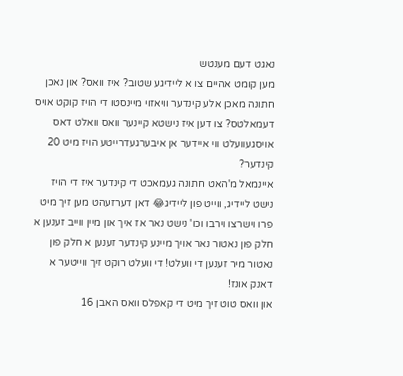נאגט דעם מענטש
מען קומט אהיים צו א ליידיגע שטוב? איז וואס? און נאכן חתונה מאכן אלע קינדער וויאזוי מיינסטו די הויז קוקט אויס דעמאלטס? צו דען איז נישטא קיינער וואס וואלט דאס אויסגעוועלט ווי איידער אן איבערגעדרייטע הויז מיט 20 קינדער?
איינמאל מ'האט חתונה געמאכט די קינדער איז די הויז נישט ליידיג, ווייט פון ליידיג😂 דאן דערזעהט מען זיך מיט פרו וישרצו וירבו וכו' נישט נאר אז איך און מיין ווייב זענען א חלק פון נאטור נאר אויך מיינע קינדער זענען א חלק פון נאטור מיר זענען די וועלט! די וועלט רוקט זיך ווייטער א דאנק אונז!
און וואס טוט זיך מיט די קאפלס וואס האבן 16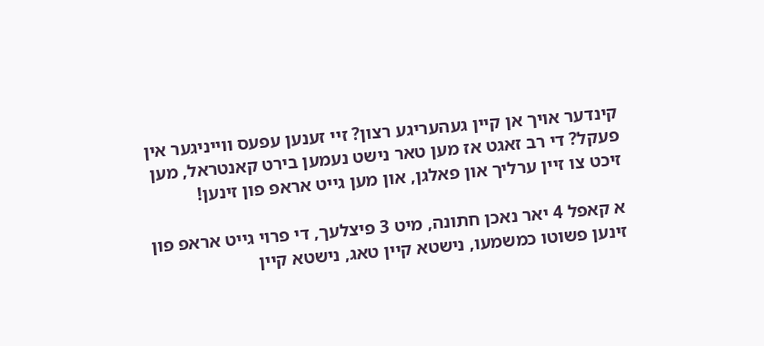קינדער אויך אן קיין געהעריגע רצון? זיי זענען עפעס ווייניגער אין פעקל? די רב זאגט אז מען טאר נישט נעמען בירט קאנטראל, מען זיכט צו זיין ערליך און פאלגן, און מען גייט אראפ פון זינען!

א קאפל 4 יאר נאכן חתונה, מיט 3 פיצלעך, די פרוי גייט אראפ פון זינען פשוטו כמשמעו, נישטא קיין טאג, נישטא קיין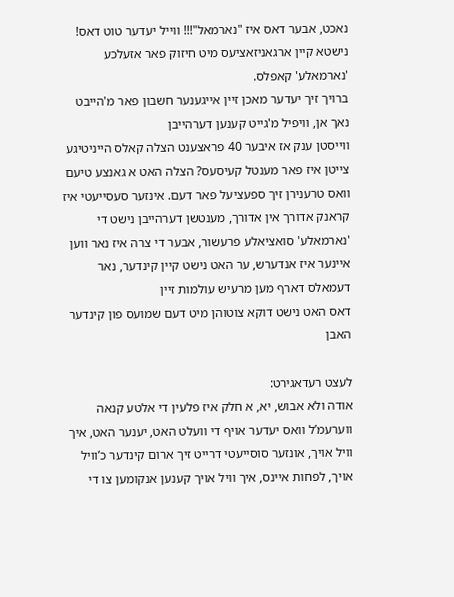נאכט, אבער דאס איז "נארמאל"!!! ווייל יעדער טוט דאס! נישטא קיין ארגאניזאציעס מיט חיזוק פאר אזעלכע 'נארמאלע' קאפלס.
ברויך זיך יעדער מאכן זיין אייגענער חשבון פאר מ'הייבט נאך אן, וויפיל מ'גייט קענען דערהייבן
ווייסטן ענק אז איבער 40 פראצענט הצלה קאלס הייניטיגע צייטן איז פאר מענטל קעיסעס? הצלה האט א גאנצע טיעם וואס טרענירן זיך ספעציעל פאר דעם. אינזער סעסייעטי איז קראנק אדורך אין אדורך, מענטשן דערהייבן נישט די 'נארמאלע' סואציאלע פרעשור, אבער די צרה איז נאר ווען איינער איז אנדערש, ער האט נישט קיין קינדער, נאר דעמאלס דארף מען מרעיש עולמות זיין
דאס האט נישט דוקא צוטוהן מיט דעם שמועס פון קינדער האבן

לעצט רעדאגירט:
אודה ולא אבוש, יא, א חלק איז פלעין די אלטע קנאה ווערעמ’ל וואס יעדער אויף די וועלט האט, יענער האט, איך וויל אויך, אונזער סוסייעטי דרייט זיך ארום קינדער כ’וויל אויך, לפחות איינס, איך וויל אויך קענען אנקומען צו די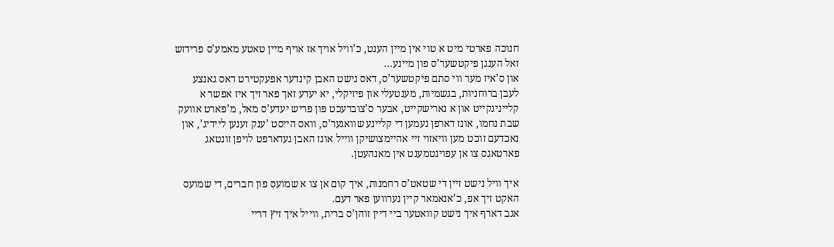חנוכה פארטי מיט א טוי אין מיין הענט, כ’וויל אויך אז אויף מיין טאטע מאמע’ס פרידזש זאל הענגן פיקטשער’ס פון מיינע...
און ס’איז מער ווי סתם פיקטשער’ס, דאס נישט האבן קינדער אפעקטירט דאס גאנצע לעבן ברוחניות, בגשמיות, מענטעלי און פיזיקלי, יא יעדע זאך פאר זיך איז אפשר א קלייניגקייט און א נארישקייט, אבער ס’צוברעכט פון פריש יעדע’ס מאל, מ’פארט אוועק שבת נחמו, אונז דארפן נעמען די קליינע שוואגער’ס, וואס הייסט ’ענק זענען ליידיג’, און נאכדעם זוכט מען וויאזוי זיי אהיימצושיקן ווייל אונז האבן געדארפט לויפן זונטאג פארטאגס צו אן עפוינטמענט אין מאנהעטן.

איך וויל נישט זיין די שטאט’ס רחמנות, איך קום אן צו א שמועס פון חברים, די שמועס האקט זיך אפ, כ’אנאמאר קיין נערווען פאר דעם.
אגב דארף איך נישט קוואטער ביי דיין זוהן’ס ברית, ווייל איך זיץ דריי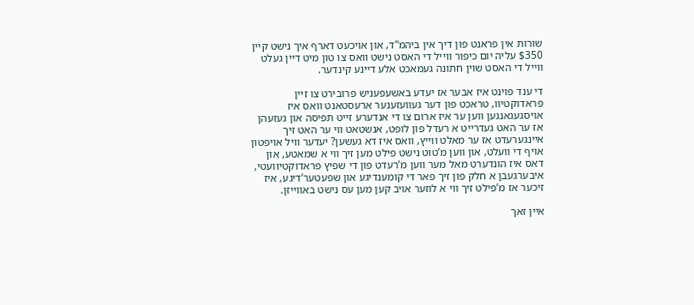שורות אין פראנט פון דיך אין ביהמ"ד, און אויכעט דארף איך נישט קיין $350 עליה יום כיפור ווייל די האסט נישט וואס צו טון מיט דיין געלט ווייל די האסט שוין חתונה געמאכט אלע דיינע קינדער.

די ענד פוינט איז אבער אז יעדע באשעפעניש פרובירט צו זיין פראדוקטיוו, טראכט פון דער געוועזענער ארעסטאנט וואס איז אויסגעגאנגען ווען ער איז ארום צו די אנדערע זייט תפיסה און געזעהן אז ער האט געדרייט א רעדל פון לופט, אנשטאט ווי ער האט זיך איינגערעדט אז ער מאלט ווייץ, וואס איז דא געשען? יעדער וויל אויפטון אויף די וועלט, און ווען מ’טוט נישט פילט מען זיך ווי א שמאטע, און דאס איז הונדערט מאל מער ווען מ’רעדט פון די שפיץ פראדוקטיוועטי, איבערגעבן א חלק פון זיך פאר די קומענדיגע און שפעטער’דיגע, איז זיכער אז מ’פילט זיך ווי א לוזער אויב קען מען עס נישט באווייזן.

איין זאך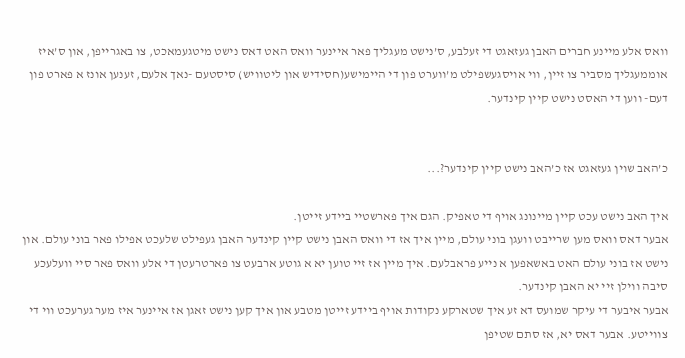וואס אלע מיינע חברים האבן געזאגט די זעלבע, ס’נישט מעגליך פאר איינער וואס האט דאס נישט מיטגעמאכט, צו באגרייפן, און ס’איז אוממעגליך מסביר צו זיין, ווי אויסגעשפילט מ’ווערט פון די היימישע(חסידיש און ליטוויש) סיסטעם -נאך אלעם, זענען אונז א פארט פון דעם- ווען די האסט נישט קיין קינדער.


כ’האב שוין געזאגט אז כ’האב נישט קיין קינדער?...

איך האב נישט עכט קיין מיינונג אויף די טאפיק. הגם איך פארשטיי ביידע זייטן.
אבער דאס וואס מען שרייבט וועגן בוני עולם, מיין איך אז די וואס האבן נישט קיין קינדער האבן געפילט שלעכט אפילו פאר בוני עולם. און נישט אז בוני עולם האט באשאפען א נייע פראבלעם. איך מיין אז זיי טוען יא א גוטע ארבעט צו פארטרעטן די אלע וואס פאר סיי וועלעכע סיבה ווילן זיי יא האבן קינדער.
אבער איבער די עיקר שמועס דא זע איך שטארקע נקודות אויף ביידע זייטן מטבע און איך קען נישט זאגן אז איינער איז מער גערעכט ווי די צווייטע. אבער דאס יא, אז סתם שטיפן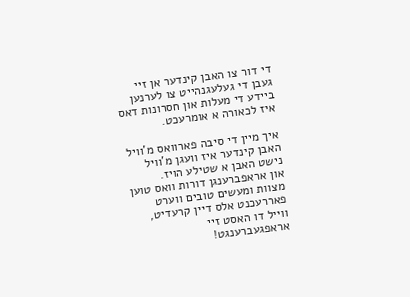די דור צו האבן קינדער אן זיי געבן די געלעגנהייט צו לערנען ביידע די מעלות און חסרונות דאס איז לכאורה א אומרעכט.

איך מיין די סיבה פארוואס מ'וויל האבן קינדער איז וועגן מ'וויל נישט האבן א שטילע הויז.
און אראפברענגן דורות וואס טוען מצוות ומעשים טובים ווערט פאררעכנט אלס דיין קרעדיט, ווייל דו האסט זיי אראפגעברענגט!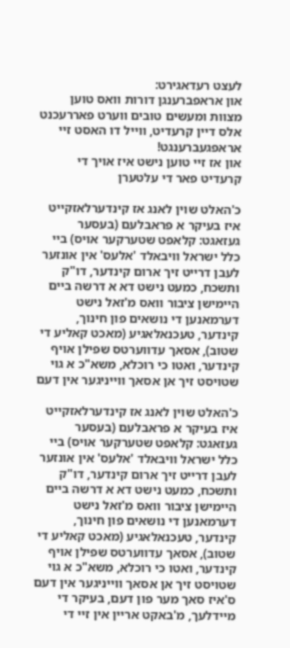לעצט רעדאגירט:
און אראפברענגן דורות וואס טוען מצוות ומעשים טובים ווערט פאררעכנט אלס דיין קרעדיט, ווייל דו האסט זיי אראפגעברענגט!
און אז זיי טוען נישט איז אויך די קרעדיט פאר די עלטערן

כ'האלט שוין לאנג אז קינדערלאזקייט איז בעיקר א פראבלעם (בעסער געזאגט: קלאפט שטערקער אויס) ביי כלל ישראל וויבאלד 'אלעס' אין אונזער לעבן דרייט זיך ארום קינדער, דו"ק ותשכח, כמעט נישט דא א דרשה ביים היימישן ציבור וואס מ'זאל נישט דערמאנען די נושאים פון חינוך, קינדער, טעכנאלאגיע (מאכט קאליע די שטוב), אסאך עדווערטס שפילן אויף קינדער, ואטו כי רוכלא, משא"כ א גוי שטויסט זיך אן אסאך ווייניגער אין דעם

כ'האלט שוין לאנג אז קינדערלאזקייט איז בעיקר א פראבלעם (בעסער געזאגט: קלאפט שטערקער אויס) ביי כלל ישראל וויבאלד 'אלעס' אין אונזער לעבן דרייט זיך ארום קינדער, דו"ק ותשכח, כמעט נישט דא א דרשה ביים היימישן ציבור וואס מ'זאל נישט דערמאנען די נושאים פון חינוך, קינדער, טעכנאלאגיע (מאכט קאליע די שטוב), אסאך עדווערטס שפילן אויף קינדער, ואטו כי רוכלא, משא"כ א גוי שטויסט זיך אן אסאך ווייניגער אין דעם
ס'איז סאך מער פון דעם, בעיקר די מיידלעך, מ'באקט אריין אין זיי די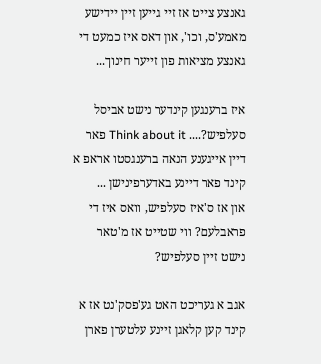גאנצע צייט אז זיי גייען זיין יידישע מאמע'ס, וכו', און דאס איז כמעט די גאנצע מציאות פון זייער חינוך...

איז ברענגען קינדער נישט אביסל סעלפיש?.... Think about it פאר דיין אייגענע הנאה ברענגסטו אראפ א קינד פאר דיינע באדערפינישן ...
און אז ס'איז סעלפיש, וואס איז די פראבלעם? ווי שטייט אז מ'טאר נישט זיין סעלפיש?

אגב א געריכט האט גע'פסק'נט אז א קינד קען קלאגן זיינע עלטערן פארן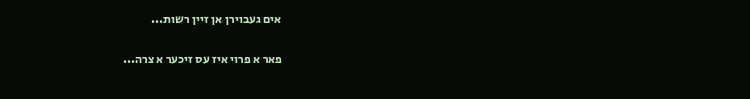אים געבוירן אן זיין רשות...

פאר א פרוי איז עס זיכער א צרה...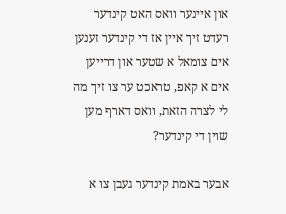און איינער וואס האט קינדער רעדט זיך איין אז די קינדער זענען אים צומאל א שטער און דרייען אים א קאפ, טראכט ער צו זיך מה לי לצרה הזאת, וואס דארף מען שוין די קינדער?

אבער באמת קינדער געבן צו א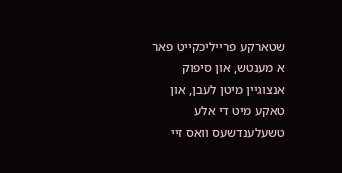שטארקע פרייליכקייט פאר א מענטש, און סיפוק אנצוגיין מיטן לעבן, און טאקע מיט די אלע טשעלענדשעס וואס זיי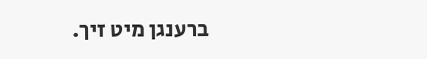ברענגן מיט זיך.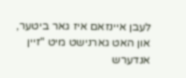לעבן איינזאם איז גאר ביטער, און האט גארנישט מיט "זיין אנדערש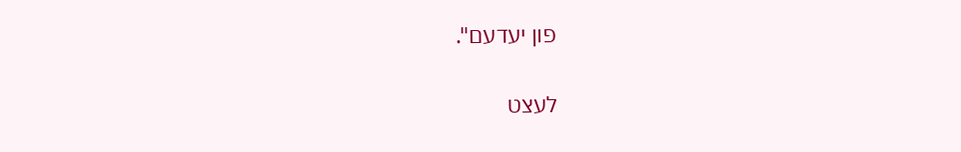פון יעדעם".

לעצט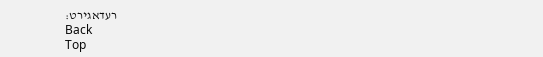רעדאגירט:
Back
Top